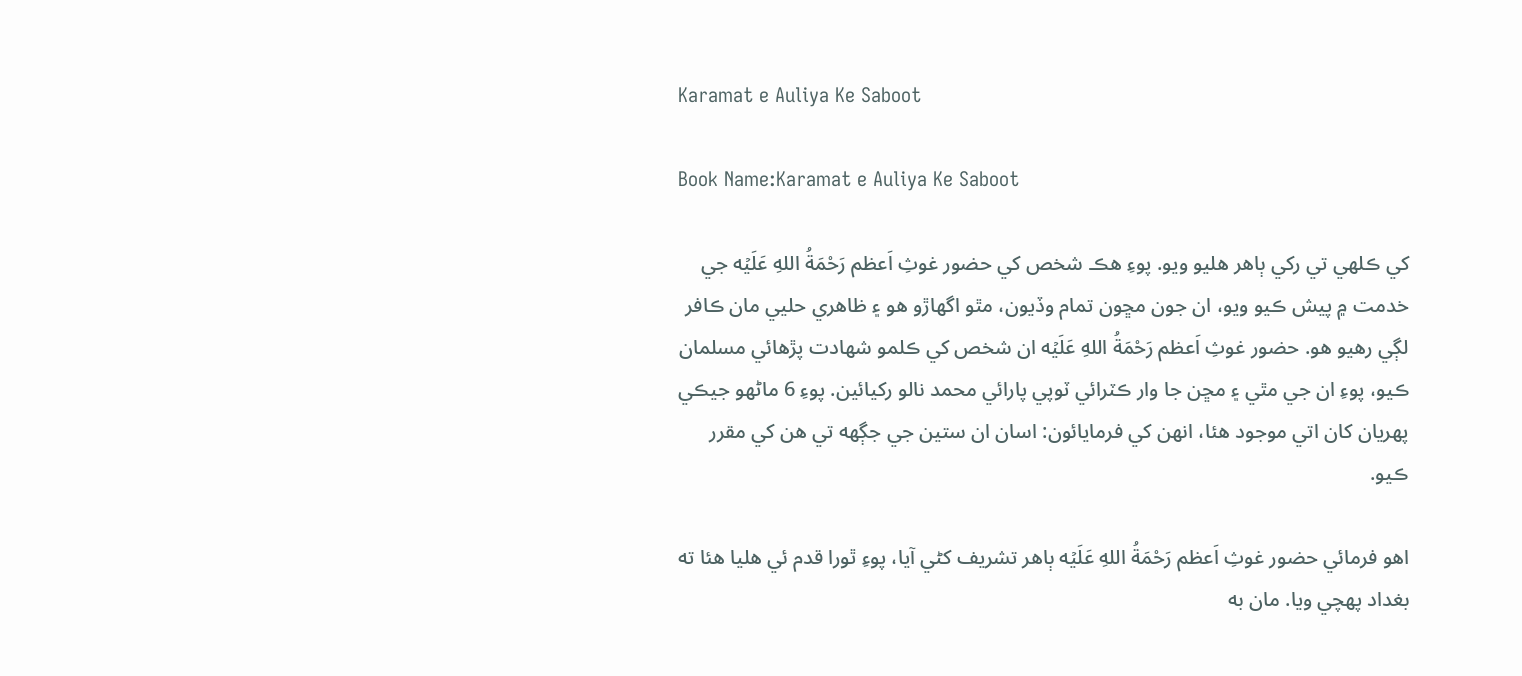Karamat e Auliya Ke Saboot

Book Name:Karamat e Auliya Ke Saboot

کي ڪلهي تي رکي ٻاهر هليو ويو. پوءِ هڪ شخص کي حضور غوثِ اَعظم رَحْمَةُ اللهِ عَلَيۡه جي خدمت ۾ پيش ڪيو ويو، ان جون مڇون تمام وڏيون، مٿو اگهاڙو هو ۽ ظاهري حليي مان ڪافر لڳي رهيو هو. حضور غوثِ اَعظم رَحْمَةُ اللهِ عَلَيۡه ان شخص کي ڪلمو شهادت پڙهائي مسلمان ڪيو، پوءِ ان جي مٿي ۽ مڇن جا وار ڪٽرائي ٽوپي پارائي محمد نالو رکيائين. پوءِ 6 ماڻهو جيڪي پهريان کان اتي موجود هئا، انهن کي فرمايائون: اسان ان ستين جي جڳهه تي هن کي مقرر ڪيو.

اهو فرمائي حضور غوثِ اَعظم رَحْمَةُ اللهِ عَلَيۡه ٻاهر تشريف کڻي آيا، پوءِ ٿورا قدم ئي هليا هئا ته بغداد پهچي ويا. مان به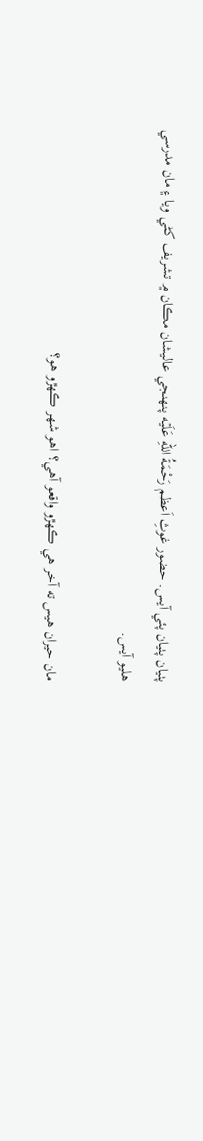پٺيان پٺيان پئي آيس. حضور غوثِ اَعظم رَحْمَةُ اللهِ عَلَيۡه پنهنجي عاليشان مڪان ۾ تشريف کڻي ويا ۽ مان مدرسي هليو آيس.

مان حيران هيس ته آخر هي ڪهڙو واقعو آهي؟ اهو شهر ڪهڙو هو؟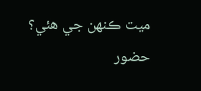ميت ڪنهن جي هئي؟ حضور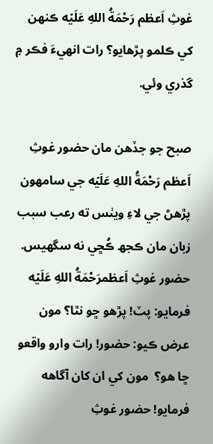غوثِ اَعظم رَحْمَةُ اللهِ عَلَيۡه ڪنهن کي ڪلمو پڙهايو؟ رات انهيءَ فڪر ۾ گذري وئي.

صبح جو جڏهن مان حضور غوثِ اَعظم رَحْمَةُ اللهِ عَلَيۡه جي سامهون پڙهڻ جي لاءِ ويٺس ته رعب سبب زبان مان ڪجھ ڪُڇي نه سگهيس. حضور غوثِ اَعظمرَحْمَةُ اللهِ عَلَيۡه فرمايو: پٽ! پڙهو ڇو نٿا؟ مون عرض ڪيو: حضور! رات وارو واقعو ڇا هو؟  مون کي ان کان آگاهه فرمايو! حضور غوثِ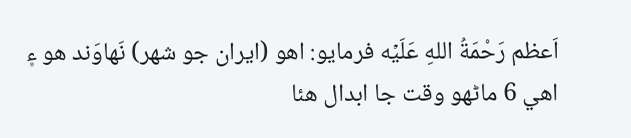اَعظم رَحْمَةُ اللهِ عَلَيۡه فرمايو: اهو (ايران جو شهر) نَهاوَند هو ۽ اهي 6 ماڻهو وقت جا ابدال هئا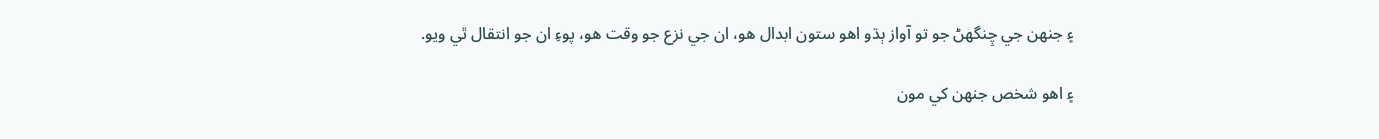۽ جنهن جي چِنگهڻ جو تو آواز ٻڌو اهو ستون ابدال هو، ان جي نزع جو وقت هو، پوءِ ان جو انتقال ٿي ويو.

۽ اهو شخص جنهن کي مون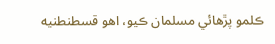ڪلمو پڙهائي مسلمان ڪيو، اهو قسطنطنيه